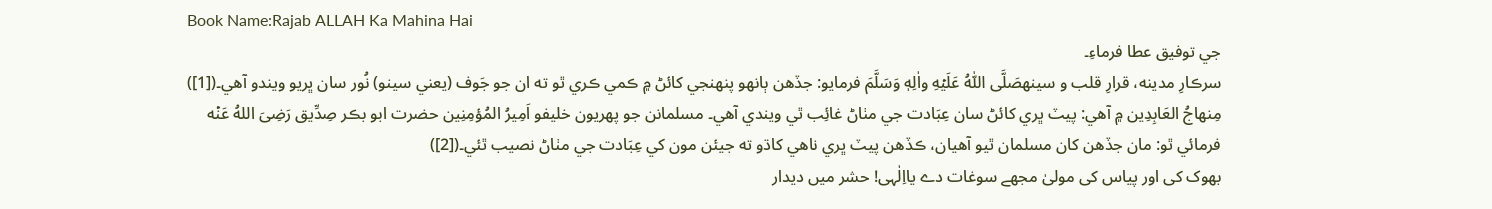Book Name:Rajab ALLAH Ka Mahina Hai
جي توفيق عطا فرماءِ۔
سرڪارِ مدينه، قرارِ قلب و سينهصَلَّى اللّٰهُ عَلَيۡهِ واٰلِهٖ وَسَلَّمَ فرمايو: جڏهن ٻانهو پنهنجي کائڻ ۾ ڪمي ڪري ٿو ته ان جو جَوف (يعني سينو) نُور سان ڀريو ويندو آهي۔([1])
مِنهاجُ العَابِدِين ۾ آهي: پيٽ ڀري کائڻ سان عِبَادت جي مٺاڻ غائِب ٿي ويندي آهي۔ مسلمانن جو پهريون خليفو اَمِيرُ المُؤمِنِين حضرت ابو بڪر صِدِّيق رَضِىَ اللهُ عَنۡه فرمائي ٿو: مان جڏهن کان مسلمان ٿيو آهيان، ڪڏهن پيٽ ڀري ناهي کاڌو ته جيئن مون کي عِبَادت جي مٺاڻ نصيب ٿئي۔([2])
بھوک کی اور پیاس کی مولیٰ مجھے سوغات دے یااِلٰہی! حشر میں دیدار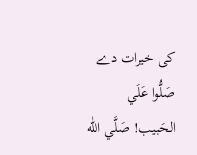کی خیرات دے
صَلُّوا عَلَي الحَبيب! صَلَّي اللّٰه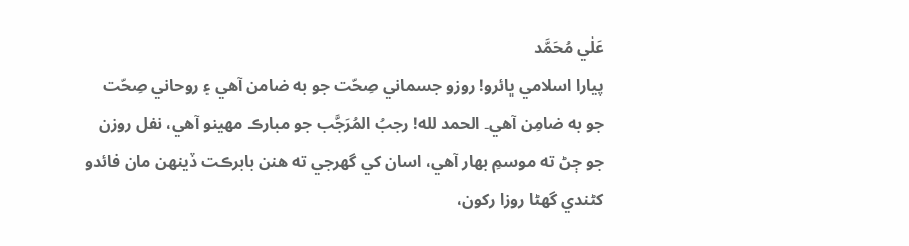عَلٰي مُحَمَّد
پيارا اسلامي ڀائرو! روزو جسماني صِحّت جو به ضامن آهي ۽ روحاني صِحّت جو به ضامِن آهي۔ الحمد لله! رجبُ المُرَجَّب جو مبارڪ مهينو آهي، نفل روزن جو ڄڻ ته موسمِ بهار آهي، اسان کي گھرجي ته هنن بابرڪت ڏينهن مان فائدو کڻندي گھڻا روزا رکون،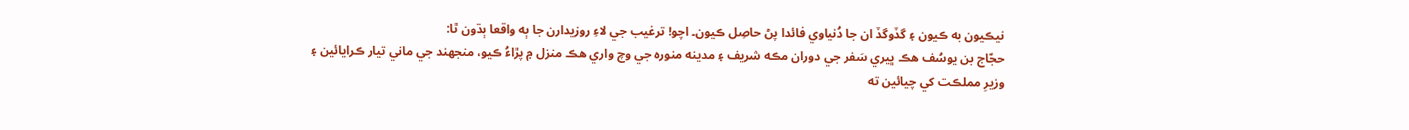نيڪيون به ڪيون ۽ گڏوگڏ ان جا دُنياوي فائدا پڻ حاصِل ڪيون۔ اچو! ترغيب جي لاءِ روزيدارن جا ٻه واقعا ٻڌون ٿا:
حجّاج بن يوسُف هڪ ڀيري سَفر جي دوران مڪه شريف ۽ مدينه منوره جي وچ واري هڪ منزل ۾ پڙاءُ ڪيو، منجھند جي ماني تيار ڪرايائين ۽ وزيرِ مملڪت کي چيائين ته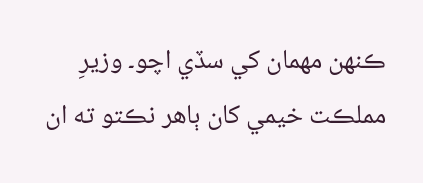ڪنهن مهمان کي سڏي اچو۔ وزيرِ مملڪت خيمي کان ٻاهر نڪتو ته ان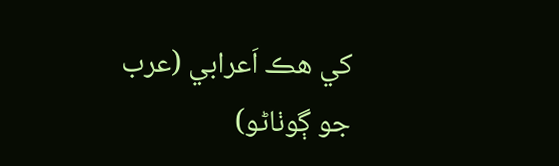کي هڪ اَعرابي (عرب جو ڳوٺاڻو)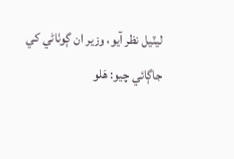ليٽيل نظر آيو، وزير ان ڳوٺاڻي کي جاڳائي چيو: هَلو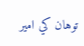توهان کي امير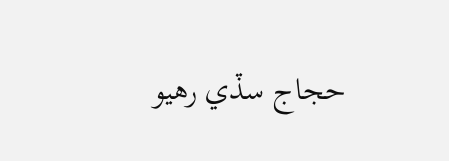حجاج سڏي رهيو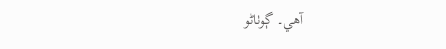آهي۔ ڳوٺاڻو